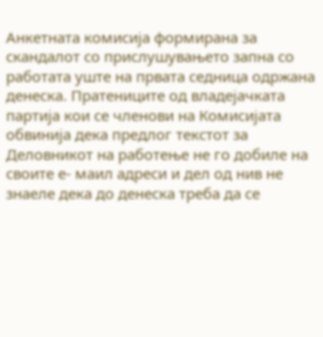Анкетната комисија формирана за скандалот со прислушувањето запна со работата уште на првата седница одржана денеска. Пратениците од владејачката партија кои се членови на Комисијата обвинија дека предлог текстот за Деловникот на работење не го добиле на своите е- маил адреси и дел од нив не знаеле дека до денеска треба да се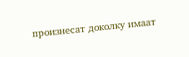произнесат доколку имаат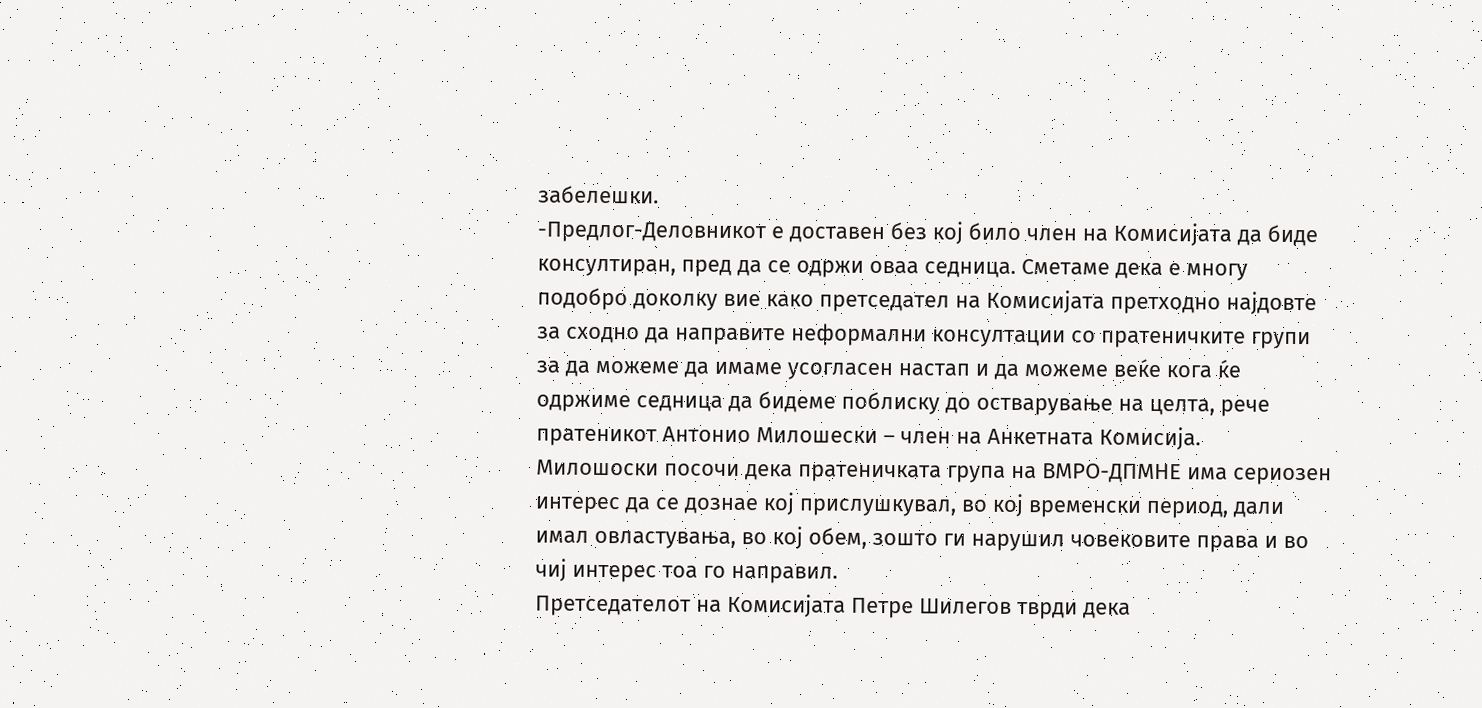забелешки.
-Предлог-Деловникот е доставен без кој било член на Комисијата да биде консултиран, пред да се одржи оваа седница. Сметаме дека е многу подобро доколку вие како претседател на Комисијата претходно најдовте за сходно да направите неформални консултации со пратеничките групи за да можеме да имаме усогласен настап и да можеме веќе кога ќе одржиме седница да бидеме поблиску до остварување на целта, рече пратеникот Антонио Милошески – член на Анкетната Комисија.
Милошоски посочи дека пратеничката група на ВМРО-ДПМНЕ има сериозен интерес да се дознае кој прислушкувал, во кој временски период, дали имал овластувања, во кој обем, зошто ги нарушил човековите права и во чиј интерес тоа го направил.
Претседателот на Комисијата Петре Шилегов тврди дека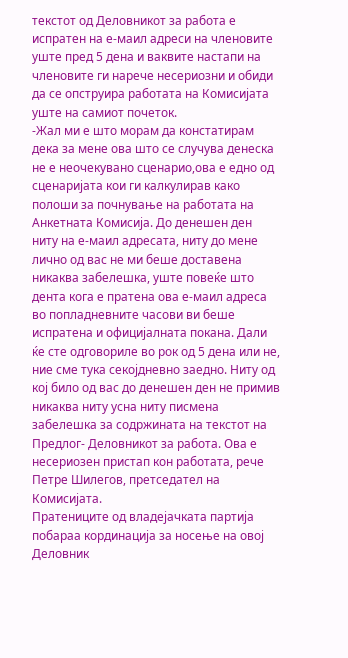текстот од Деловникот за работа е испратен на е-маил адреси на членовите уште пред 5 дена и ваквите настапи на членовите ги нарече несериозни и обиди да се опструира работата на Комисијата уште на самиот почеток.
-Жал ми е што морам да констатирам дека за мене ова што се случува денеска не е неочекувано сценарио,ова е едно од сценаријата кои ги калкулирав како полоши за почнување на работата на Анкетната Комисија. До денешен ден ниту на е-маил адресата, ниту до мене лично од вас не ми беше доставена никаква забелешка, уште повеќе што дента кога е пратена ова е-маил адреса во попладневните часови ви беше испратена и официјалната покана. Дали ќе сте одговориле во рок од 5 дена или не, ние сме тука секојдневно заедно. Ниту од кој било од вас до денешен ден не примив никаква ниту усна ниту писмена забелешка за содржината на текстот на Предлог- Деловникот за работа. Ова е несериозен пристап кон работата, рече Петре Шилегов, претседател на Комисијата.
Пратениците од владејачката партија побараа кординација за носење на овој Деловник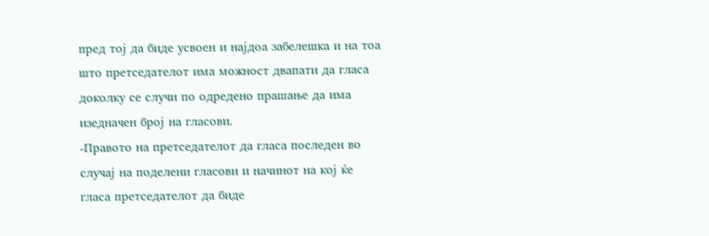пред тој да биде усвоен и најдоа забелешка и на тоа што претседателот има можност двапати да гласа доколку се случи по одредено прашање да има изедначен број на гласови.
-Правото на претседателот да гласа последен во случај на поделени гласови и начинот на кој ќе гласа претседателот да биде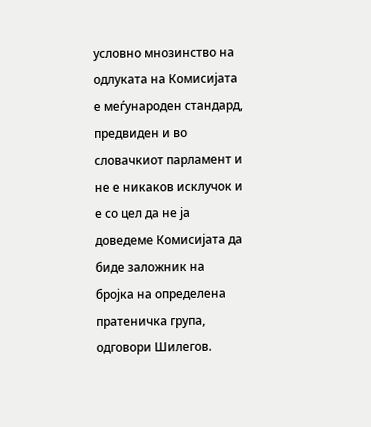условно мнозинство на одлуката на Комисијата е меѓународен стандард, предвиден и во словачкиот парламент и не е никаков исклучок и е со цел да не ја доведеме Комисијата да биде заложник на бројка на определена пратеничка група, одговори Шилегов.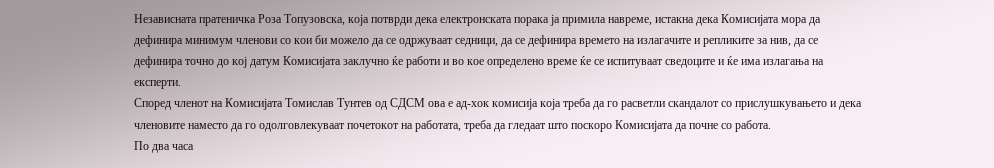Независната пратеничка Роза Топузовска, која потврди дека електронската порака ја примила навреме, истакна дека Комисијата мора да дефинира минимум членови со кои би можело да се одржуваат седници, да се дефинира времето на излагачите и репликите за нив, да се дефинира точно до кој датум Комисијата заклучно ќе работи и во кое определено време ќе се испитуваат сведоците и ќе има излагања на експерти.
Според членот на Комисијата Томислав Тунтев од СДСМ ова е ад-хок комисија која треба да го расветли скандалот со прислушкувањето и дека членовите наместо да го одолговлекуваат почетокот на работата, треба да гледаат што поскоро Комисијата да почне со работа.
По два часа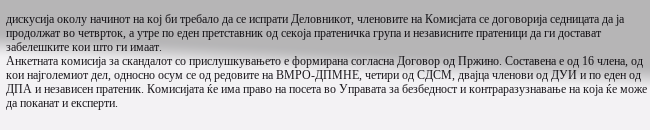дискусија околу начинот на кој би требало да се испрати Деловникот, членовите на Комисјата се договорија седницата да ја продолжат во четврток, а утре по еден претставник од секоја пратеничка група и независните пратеници да ги достават забелешките кои што ги имаат.
Анкетната комисија за скандалот со прислушкувањето е формирана согласна Договор од Пржино. Составена е од 16 члена, од кои најголемиот дел, односно осум се од редовите на ВМРО-ДПМНЕ, четири од СДСМ, двајца членови од ДУИ и по еден од ДПА и независен пратеник. Комисијата ќе има право на посета во Управата за безбедност и контраразузнавање на која ќе може да поканат и експерти.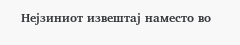Нејзиниот извештај наместо во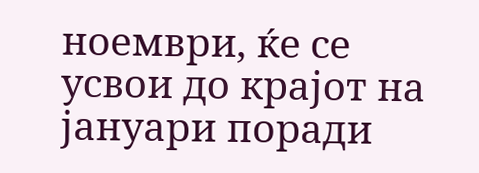ноември, ќе се усвои до крајот на јануари поради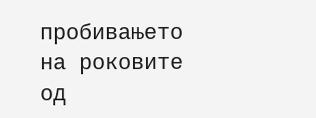пробивањето на роковите од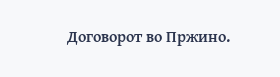Договорот во Пржино.